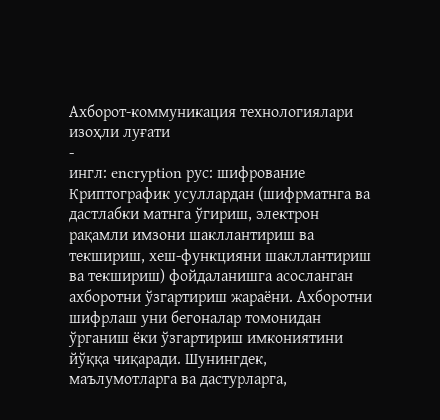Ахборот-коммуникация технологиялари изоҳли луғати
-
ингл: encryption рус: шифрование Криптографик усуллардан (шифрматнга ва дастлабки матнга ўгириш, электрон рақамли имзони шакллантириш ва текшириш, хеш-функцияни шакллантириш ва текшириш) фойдаланишга асосланган ахборотни ўзгартириш жараёни. Ахборотни шифрлаш уни бегоналар томонидан ўрганиш ёки ўзгартириш имкониятини йўққа чиқаради. Шунингдек, маълумотларга ва дастурларга,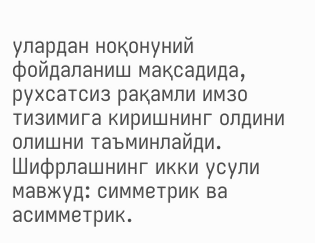улардан ноқонуний фойдаланиш мақсадида, рухсатсиз рақамли имзо тизимига киришнинг олдини олишни таъминлайди. Шифрлашнинг икки усули мавжуд: симметрик ва асимметрик.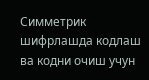Симметрик шифрлашда кодлаш ва кодни очиш учун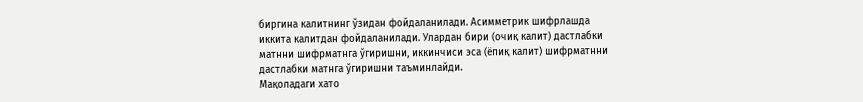биргина калитнинг ўзидан фойдаланилади. Асимметрик шифрлашда иккита калитдан фойдаланилади. Улардан бири (очиқ калит) дастлабки матнни шифрматнга ўгиришни, иккинчиси эса (ёпиқ калит) шифрматнни дастлабки матнга ўгиришни таъминлайди.
Мақоладаги хато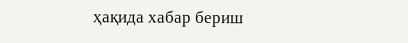ҳақида хабар бериш